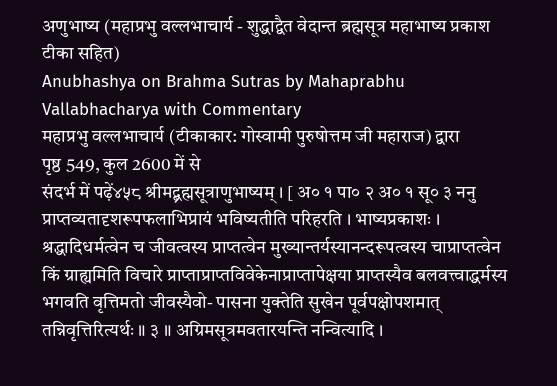अणुभाष्य (महाप्रभु वल्लभाचार्य - शुद्धाद्वैत वेदान्त ब्रह्मसूत्र महाभाष्य प्रकाश टीका सहित)
Anubhashya on Brahma Sutras by Mahaprabhu Vallabhacharya with Commentary
महाप्रभु वल्लभाचार्य (टीकाकार: गोस्वामी पुरुषोत्तम जी महाराज) द्वारा
पृष्ठ 549, कुल 2600 में से
संदर्भ में पढ़ें४५८ श्रीमद्ब्रह्मसूत्राणुभाष्यम् । [ अ० १ पा० २ अ० १ सू० ३ ननु प्राप्तव्यतादृशरूपफलाभिप्रायं भविष्यतीति परिहरति । भाष्यप्रकाशः । श्रद्धादिधर्मत्वेन च जीवत्वस्य प्राप्तत्वेन मुख्यान्तर्यस्यानन्दरूपत्वस्य चाप्राप्तत्वेन किं ग्राह्यमिति विचारे प्राप्ताप्राप्तविवेकेनाप्राप्तापेक्षया प्राप्तस्यैव बलवत्त्वाद्धर्मस्य भगवति वृत्तिमतो जीवस्यैवो- पासना युक्तेति सुखेन पूर्वपक्षोपशमात् तन्निवृत्तिरित्यर्थः ॥ ३ ॥ अग्रिमसूत्रमवतारयन्ति नन्वित्यादि ।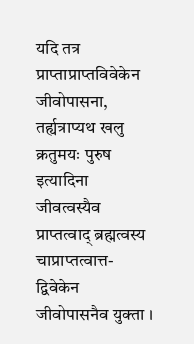यदि तत्र प्राप्ताप्राप्तविवेकेन जीवोपासना, तर्ह्यत्राप्यथ खलु क्रतुमयः पुरुष इत्यादिना जीवत्वस्यैव प्राप्तत्वाद् ब्रह्मत्वस्य चाप्राप्तत्वात्त- द्विवेकेन जीवोपासनैव युक्ता ।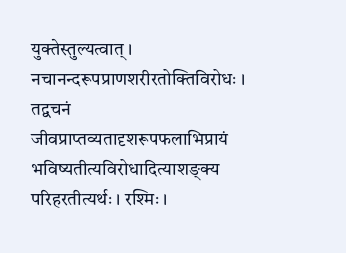युक्तेस्तुल्यत्वात् । नचानन्दरूपप्राणशरीरतोक्तिविरोधः । तद्वचनं जीवप्राप्तव्यतादृशरूपफलाभिप्रायं भविष्यतीत्यविरोधादित्याशङ्क्य परिहरतीत्यर्थः । रश्मिः ।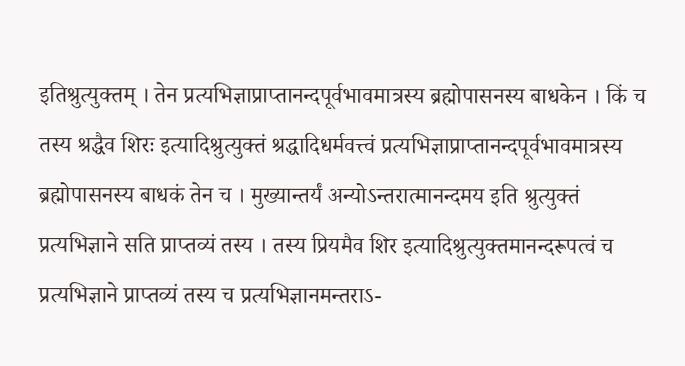इतिश्रुत्युक्तम् । तेन प्रत्यभिज्ञाप्राप्तानन्दपूर्वभावमात्रस्य ब्रह्मोपासनस्य बाधकेन । किं च तस्य श्रद्धैव शिरः इत्यादिश्रुत्युक्तं श्रद्धादिधर्मवत्त्वं प्रत्यभिज्ञाप्राप्तानन्दपूर्वभावमात्रस्य ब्रह्मोपासनस्य बाधकं तेन च । मुख्यान्तर्यं अन्योऽन्तरात्मानन्दमय इति श्रुत्युक्तं प्रत्यभिज्ञाने सति प्राप्तव्यं तस्य । तस्य प्रियमैव शिर इत्यादिश्रुत्युक्तमानन्दरूपत्वं च प्रत्यभिज्ञाने प्राप्तव्यं तस्य च प्रत्यभिज्ञानमन्तराऽ-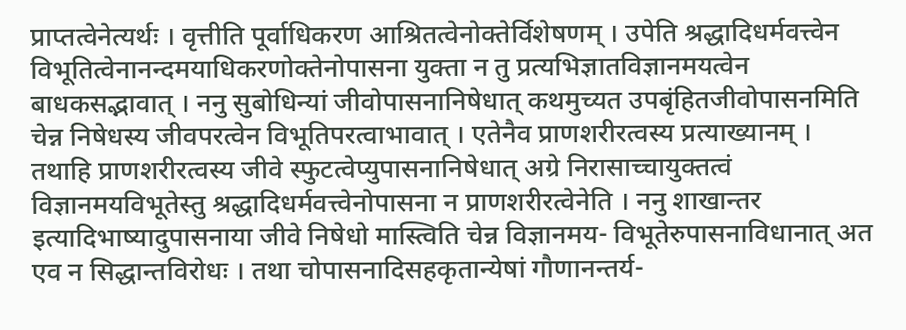प्राप्तत्वेनेत्यर्थः । वृत्तीति पूर्वाधिकरण आश्रितत्वेनोक्तेर्विशेषणम् । उपेति श्रद्धादिधर्मवत्त्वेन विभूतित्वेनानन्दमयाधिकरणोक्तेनोपासना युक्ता न तु प्रत्यभिज्ञातविज्ञानमयत्वेन बाधकसद्भावात् । ननु सुबोधिन्यां जीवोपासनानिषेधात् कथमुच्यत उपबृंहितजीवोपासनमिति चेन्न निषेधस्य जीवपरत्वेन विभूतिपरत्वाभावात् । एतेनैव प्राणशरीरत्वस्य प्रत्याख्यानम् । तथाहि प्राणशरीरत्वस्य जीवे स्फुटत्वेप्युपासनानिषेधात् अग्रे निरासाच्चायुक्तत्वं विज्ञानमयविभूतेस्तु श्रद्धादिधर्मवत्त्वेनोपासना न प्राणशरीरत्वेनेति । ननु शाखान्तर इत्यादिभाष्यादुपासनाया जीवे निषेधो मास्त्विति चेन्न विज्ञानमय- विभूतेरुपासनाविधानात् अत एव न सिद्धान्तविरोधः । तथा चोपासनादिसहकृतान्येषां गौणानन्तर्य-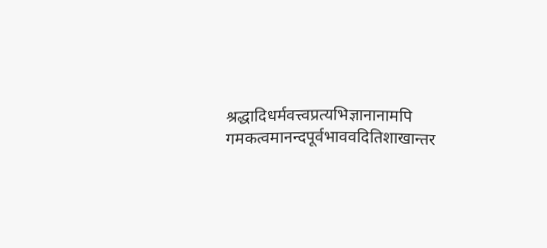श्रद्धादिधर्मवत्त्वप्रत्यभिज्ञानानामपि गमकत्वमानन्दपूर्वभाववदितिशाखान्तर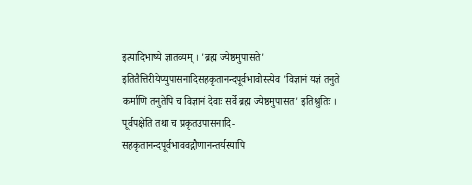इत्यादिभाष्ये ज्ञातव्यम् । 'ब्रह्म ज्येष्ठमुपासते' इतितैत्तिरीयेप्युपासनादिसहकृतानन्दपूर्वभावोस्त्येव 'विज्ञानं यज्ञं तनुते कर्माणि तनुतेपि च विज्ञानं देवाः सर्वे ब्रह्म ज्येष्ठमुपासत' इतिश्रुतिः । पूर्वपक्षेति तथा च प्रकृतउपासनादि- सहकृतानन्दपूर्वभाववद्गौणानन्तर्यस्यापि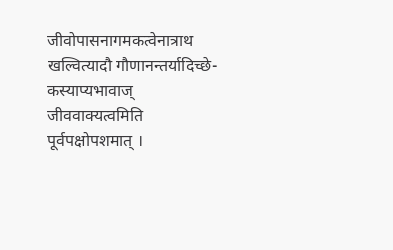जीवोपासनागमकत्वेनात्राथ खल्वित्यादौ गौणानन्तर्यादिच्छे- कस्याप्यभावाज् जीववाक्यत्वमिति पूर्वपक्षोपशमात् ।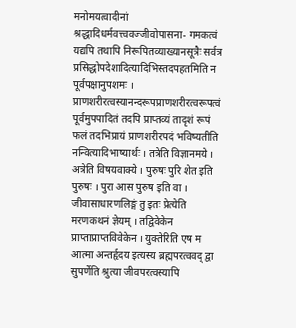मनोमयत्वादीनां श्रद्धादिधर्मवत्त्ववज्जीवोपासना- गमकत्वं यद्यपि तथापि निरूपितव्याख्यानसूत्रैः सर्वत्र प्रसिद्धोपदेशादित्यादिभिस्तदपहतमिति न पूर्वपक्षानुपशमः । प्राणशरीरत्वस्यानन्दरूपप्राणशरीरत्वरूपत्वं पूर्वमुपपादितं तदपि प्राप्तव्यं तादृशं रूपं फलं तदभिप्रायं प्राणशरीरपदं भविष्यतीति नन्वित्यादिभाष्यार्थः । तत्रेति विज्ञानमये । अत्रेति विषयवाक्ये । पुरुषः पुरि शेत इति पुरुषः । पुरा आस पुरुष इति वा । जीवासाधारणलिङ्गं तु इतः प्रेत्येति मरणकथनं ज्ञेयम् । तद्विवेकेन प्राप्ताप्राप्तविवेकेन । युक्तेरिति एष म आत्मा अन्तर्हृदय इत्यस्य ब्रह्मपरत्ववद् द्वा सुपर्णेति श्रुत्या जीवपरत्वस्यापि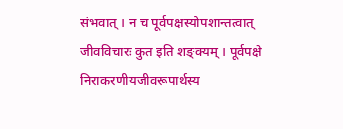संभवात् । न च पूर्वपक्षस्योपशान्तत्वात् जीवविचारः कुत इति शङ्क्यम् । पूर्वपक्षे निराकरणीयजीवरूपार्थस्य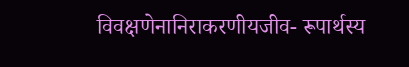विवक्षणेनानिराकरणीयजीव- रूपार्थस्य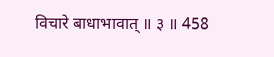विचारे बाधाभावात् ॥ ३ ॥ 458